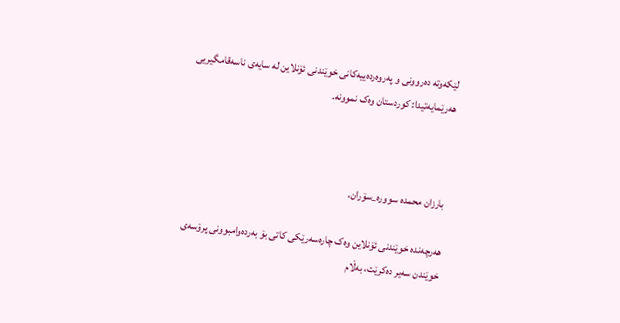لێکەوتە دەروونی و پەروەردەییەکانی خوێندنی ئۆنلاین لە سایەی ناسەقامگیریی هەرێمایەتیدا: کوردستان وەک نموونە.



 بارزان محمدە سوورە_سۆران.

هەرچەندە خوێندنی ئۆنلاین وەک چارەسەرێکی کاتی بۆ بەردەوامبوونی پرۆسەی خوێندن سەیر دەکرێت، بەڵام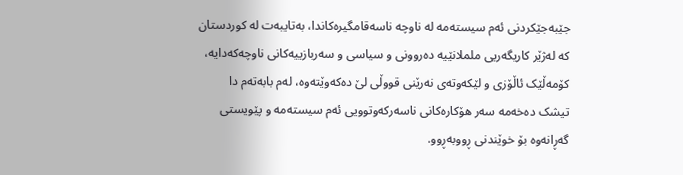جێبەجێکردنی ئەم سیستەمە لە ناوچە ناسەقامگیرەکاندا، بەتایبەت لە کوردستان کە لەژێر کاریگەریی ململانێیە دەروونی و سیاسی و سەربازییەکانی ناوچەکەدایە، کۆمەڵێک ئاڵۆزی و لێکەوتەی نەرێنی قووڵی لێ دەکەوێتەوە، لەم بابەتەم دا تیشک دەخەمە سەر هۆکارەکانی ناسەرکەوتوویی ئەم سیستەمە و پێویستی گەڕانەوە بۆ خوێندنی ڕووبەڕوو.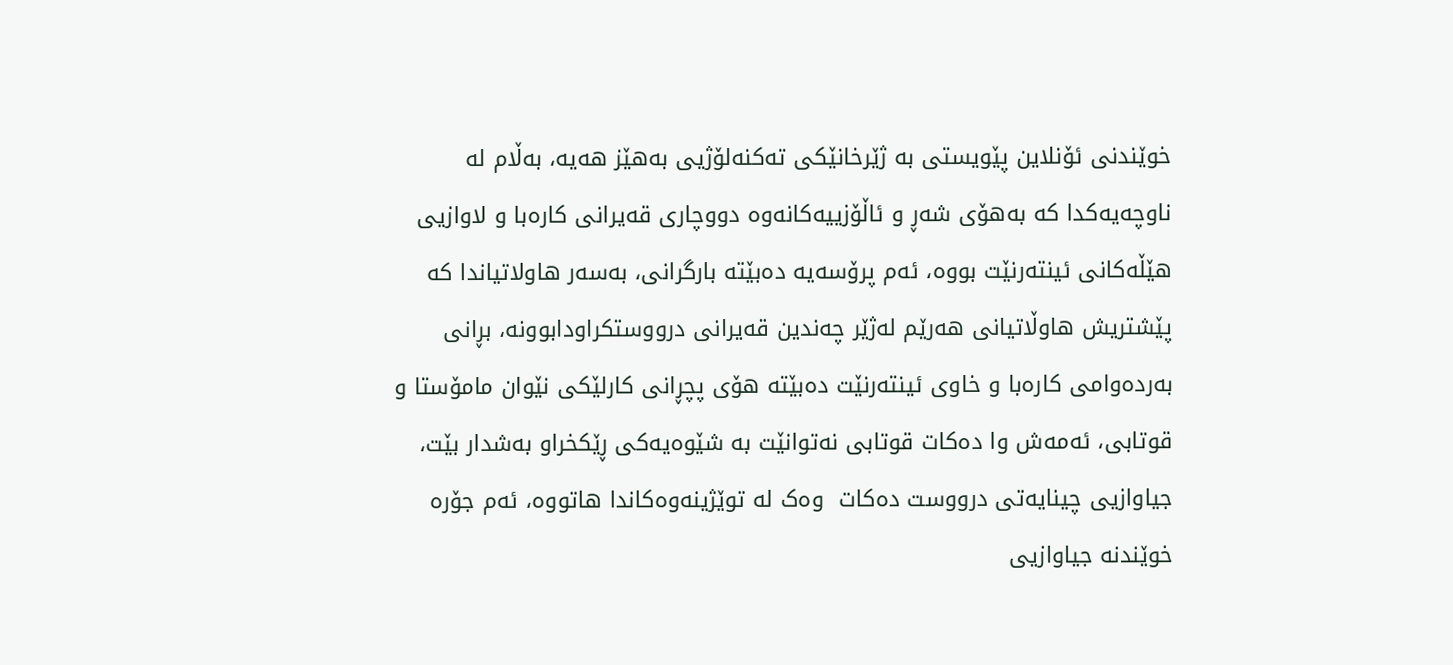خوێندنی ئۆنلاین پێویستی بە ژێرخانێکی تەکنەلۆژیی بەهێز هەیە، بەڵام لە ناوچەیەکدا کە بەهۆی شەڕ و ئاڵۆزییەکانەوە دووچاری قەیرانی کارەبا و لاوازیی هێڵەکانی ئینتەرنێت بووە، ئەم پرۆسەیە دەبێتە بارگرانی، بەسەر هاولاتیاندا کە پێشتریش هاوڵاتیانی هەرێم لەژێر چەندین قەیرانی درووستکراودابوونە، بڕانی بەردەوامی کارەبا و خاوی ئینتەرنێت دەبێتە هۆی پچڕانی کارلێکی نێوان مامۆستا و قوتابی، ئەمەش وا دەکات قوتابی نەتوانێت بە شێوەیەکی ڕێکخراو بەشدار بێت، جیاوازیی چینایەتی درووست دەکات  وەک لە توێژینەوەکاندا هاتووە، ئەم جۆرە خوێندنە جیاوازیی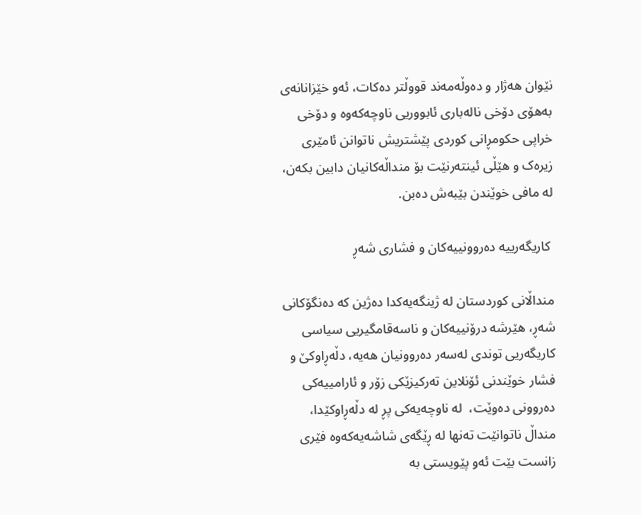نێوان هەژار و دەوڵەمەند قووڵتر دەکات، ئەو خێزانانەی بەهۆی دۆخی نالەباری ئابووریی ناوچەکەوە و دۆخی خراپی حکومڕانی کوردی پێشتریش ناتوانن ئامێری زیرەک و هێڵی ئینتەرنێت بۆ منداڵەکانیان دابین بکەن، لە مافی خوێندن بێبەش دەبن.

 کاریگەرییە دەروونییەکان و فشاری شەڕ

منداڵانی کوردستان لە ژینگەیەکدا دەژین کە دەنگۆکانی شەڕ، هێرشە درۆنییەکان و ناسەقامگیریی سیاسی کاریگەریی توندی لەسەر دەروونیان هەیە، دڵەڕاوکێ و فشار خوێندنی ئۆنلاین تەرکیزێکی زۆر و ئارامییەکی دەروونی دەوێت،  لە ناوچەیەکی پڕ لە دڵەڕاوکێدا، منداڵ ناتوانێت تەنها لە ڕێگەی شاشەیەکەوە فێری زانست بێت ئەو پێویستی بە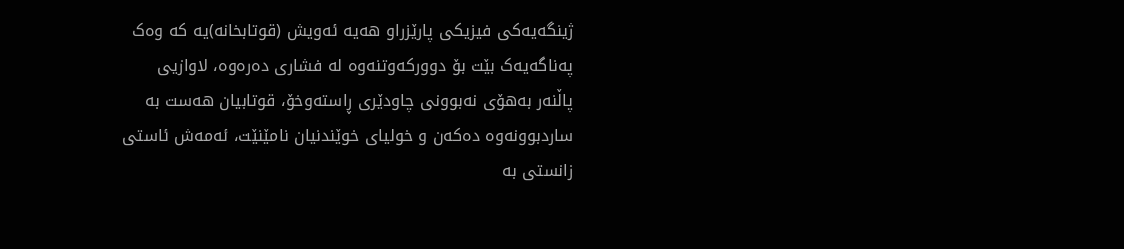ژینگەیەکی فیزیکی پارێزراو هەیە ئەویش (قوتابخانە)یە کە وەک پەناگەیەک بێت بۆ دوورکەوتنەوە لە فشاری دەرەوە، لاوازیی پاڵنەر بەهۆی نەبوونی چاودێری ڕاستەوخۆ، قوتابیان هەست بە ساردبوونەوە دەکەن و خولیای خوێندنیان نامێنێت، ئەمەش ئاستی زانستی بە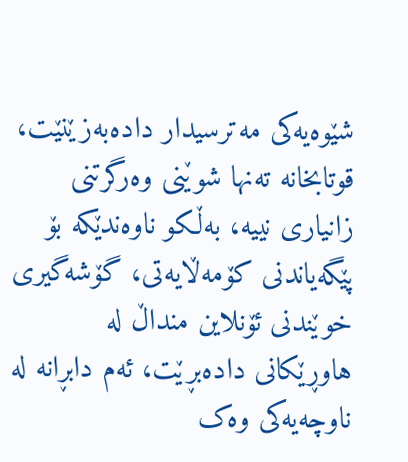شێوەیەکی مەترسیدار دادەبەزێنێت، قوتابخانە تەنها شوێنی وەرگرتنی زانیاری نییە، بەڵکو ناوەندێکە بۆ پێگەیاندنی کۆمەڵایەتی، گۆشەگیری خوێندنی ئۆنلاین منداڵ لە هاوڕێکانی دادەبڕێت، ئەم دابڕانە لە ناوچەیەکی وەک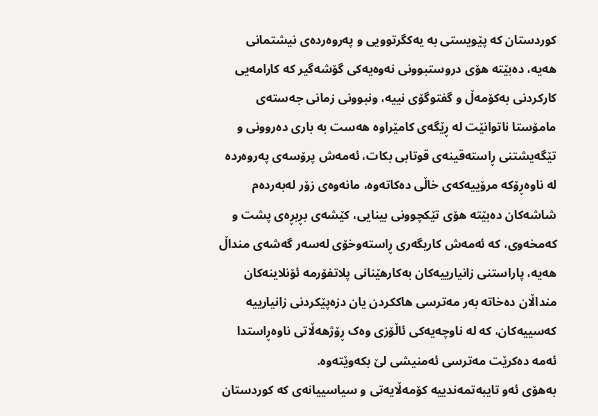کوردستان کە پێویستی بە یەکگرتوویی و پەروەردەی نیشتمانی هەیە، دەبێتە هۆی دروستبوونی نەوەیەکی گۆشەگیر کە کارامەیی کارکردنی بەکۆمەڵ و گفتوگۆی نییە، ونبوونی زمانی جەستەی مامۆستا ناتوانێت لە ڕێگەی کامێراوە هەست بە باری دەروونی و تێگەیشتنی ڕاستەقینەی قوتابی بکات، ئەمەش پرۆسەی پەروەردە لە ناوەڕۆکە مرۆییەکەی خاڵی دەکاتەوە، مانەوەی زۆر لەبەردەم شاشەکان دەبێتە هۆی تێکچوونی بینایی، کێشەی بڕبڕەی پشت و کەمخەوی، کە ئەمەش کاریگەری ڕاستەوخۆی لەسەر گەشەی منداڵ هەیە، پاراستنی زانیارییەکان بەکارهێنانی پلاتفۆرمە ئۆنلاینەکان منداڵان دەخاتە بەر مەترسی هاککردن یان دزەپێکردنی زانیارییە کەسییەکان، کە لە ناوچەیەکی ئاڵۆزی وەک ڕۆژهەڵاتی ناوەڕاستدا ئەمە دەکرێت مەترسی ئەمنیشی لێ بکەوێتەوە.
بەهۆی ئەو تایبەتمەندییە کۆمەڵایەتی و سیاسییانەی کە کوردستان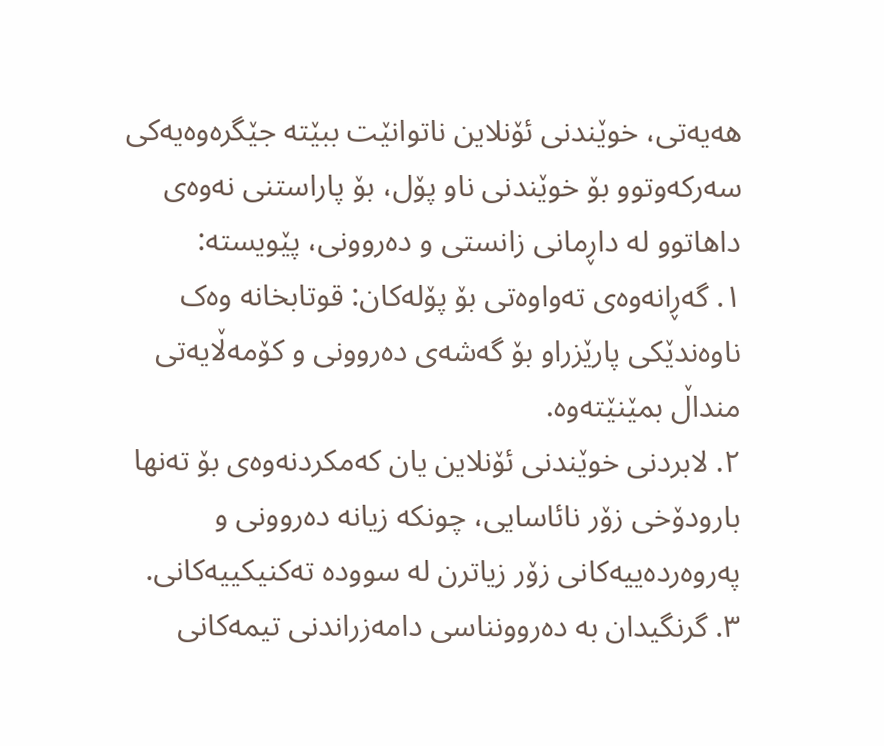هەیەتی، خوێندنی ئۆنلاین ناتوانێت ببێتە جێگرەوەیەکی سەرکەوتوو بۆ خوێندنی ناو پۆل، بۆ پاراستنی نەوەی داهاتوو لە داڕمانی زانستی و دەروونی، پێویستە:
١. گەڕانەوەی تەواوەتی بۆ پۆلەکان: قوتابخانە وەک ناوەندێکی پارێزراو بۆ گەشەی دەروونی و کۆمەڵایەتی منداڵ بمێنێتەوە.
٢. لابردنی خوێندنی ئۆنلاین یان کەمکردنەوەی بۆ تەنها بارودۆخی زۆر نائاسایی، چونکە زیانە دەروونی و پەروەردەییەکانی زۆر زیاترن لە سوودە تەکنیکییەکانی.
٣. گرنگیدان بە دەروونناسی دامەزراندنی تیمەکانی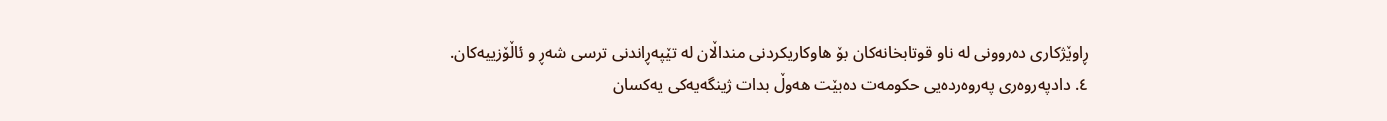ڕاوێژکاری دەروونی لە ناو قوتابخانەکان بۆ هاوکاریکردنی منداڵان لە تێپەڕاندنی ترسی شەڕ و ئاڵۆزییەکان.
٤. دادپەروەری پەروەردەیی حکومەت دەبێت هەوڵ بدات ژینگەیەکی یەکسان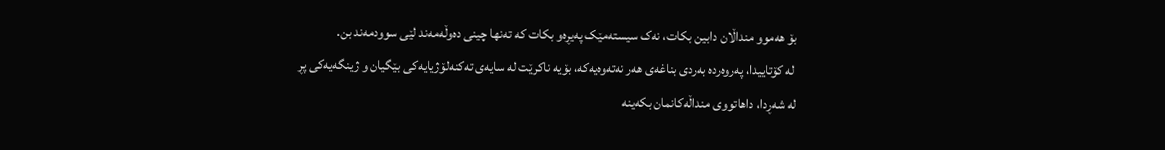بۆ هەموو منداڵان دابین بکات، نەک سیستەمێک پەیڕەو بکات کە تەنها چینی دەوڵەمەند لێی سوودمەند بن.
 لە کۆتاییدا، پەروەردە بەردی بناغەی هەر نەتەوەیەکە، بۆیە ناکرێت لە سایەی تەکنەلۆژیایەکی بێگیان و ژینگەیەکی پڕ لە شەڕدا، داهاتووی منداڵەکانمان بکەینە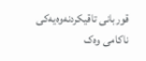قوربانی تاقیکردنەوەیەکی ناکامی وەک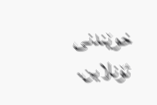خوێندنی ئۆنلاین.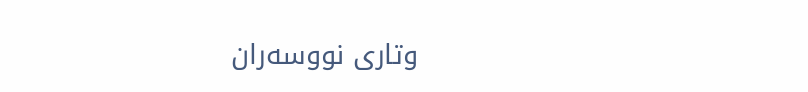وتاری نووسەران